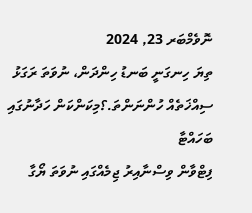ނޮވެމްބަރ 23, 2024
ތިޔަ ހިނގަނީ ބަނޑު ހިންދަން، ނުވަތަ ރަގަޅު ސިއްޚަތެއް ހުންނަންތަ.؟މިކަންކަން ހަދާނުގައި ބަހައްޓާ
ފިޓްވާން ވިސްނާއިރު ޖިމެއްގައި ނުވަތަ ޔޯގާ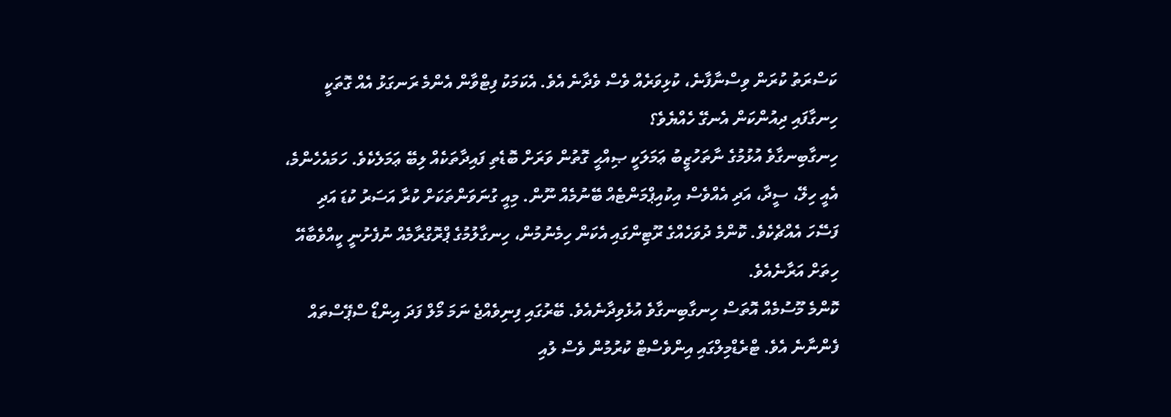ކަސްރަތު ކުރަން ވިސްނާފާނެ، ކުޅިވަރެއް ވެސް ވެދާނެ އެވެ. އެކަމަކު ފިޓްވާން އެންމެ ރަނގަޅު އެއް ގޮތަކީ ހިނގާފައި ދިއުންކަން އެނގޭ ހެއްޔެވެ؟
ހިނގާބިނގާވެ އުޅުމުގެ ނާތަހުޒީބު ޢަމަލަކީ ޞިއްޙީ ގޮތުން ވަރަށް ބޮޑެތި ފައިދާތަކެއް ލިބޭ ޢަމަލެކެވެ. ހަމައެހެންމެ، އެއީ ހިލޭ، ސީދާ، އަދި އެއްވެސް އިކުއިޕްމަންޓެއް ބޭނުމެއް ނޫން. މިއީ ގުނަވަންތަކަށް ކުރާ އަސަރު ކުޑަ އަދި ފަސޭހަ އެއްޗެކެވެ. ކޮންމެ ދުވަހެއްގެ ރޫޓިންގައި އެކަން ހިމެނުމުން، ހިނގާލުމުގެ ޕްރޮގްރާމެއް ނުފެށުނީ ކީއްވެބާއޭ ހިތަށް އަރާނެއެވެ.
ކޮންމެ މޫސުމެއް އޮތަސް ހިނގާބިނގާވެ އުޅެވިދާނެއެވެ. ބޭރުގައި ފިނިވެއްޖެ ނަމަ މޯލް ފަދަ އިންޑޯ ސްޕޭސްތައް ފެންނާނެ އެވެ. ޓްރެޑްމިލްގައި އިންވެސްޓް ކުރުމުން ވެސް ލުއި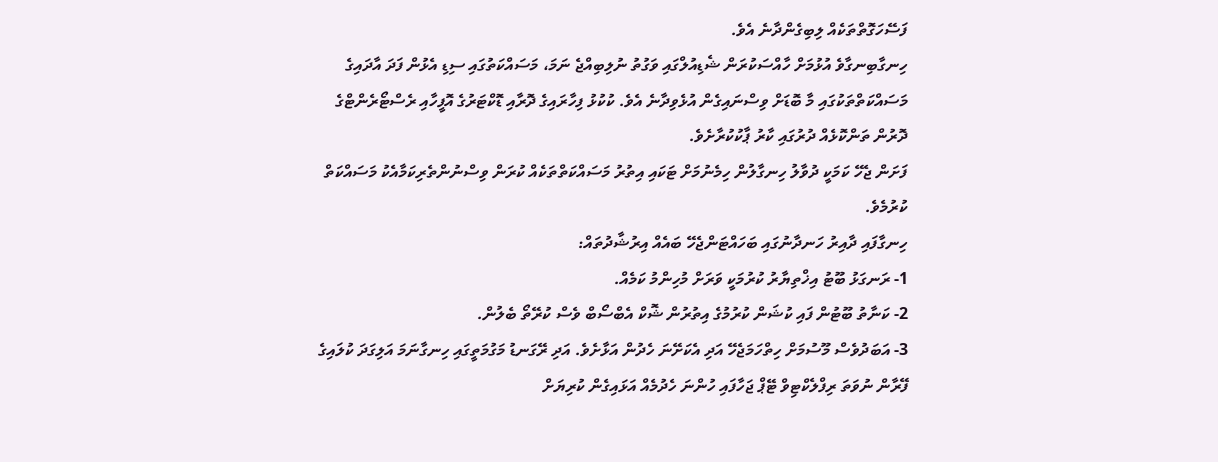ފަސޭހަގޮތްތަކެއް ލިބިގެންދާނެ އެވެ.
ހިނގާބިނގާވެ އުޅުމަށް ހާއްސަކުރަން ޝެޑިއުލްގައި ވަގުތު ނުލިބިއްޖެ ނަމަ، މަސައްކަތުގައި ސިޑި އެޅުން ފަދަ އާދައިގެ މަސައްކަތްތަކުގައި މާ ބޮޑަށް ވިސްނައިގެން އުޅެވިދާނެ އެވެ. ކުކުޅު ފިހާރައިގެ ދޮރާއި ޑޮކްޓަރުގެ އޮފީހާއި ރެސްޓޯރެންޓްގެ ދޮރުން ތަންކޮޅެއް ދުރުގައި ކާރު ޕާކުކުރާށެވެ.
ފަށަން ޖެހޭ ކަމަކީ ދުވާލު ހިނގާލުން ހިމެނުމަށް ޓަކައި އިތުރު މަސައްކަތްތަކެއް ކުރަން ވިސްނުންތެރިކަމާއެކު މަސައްކަތް ކުރުމެވެ.
ހިނގާފައި ދާއިރު ހަނދާނުގައި ބަހައްޓަންޖެހޭ ބައެއް އިރުޝާދުތައް:
1- ރަނގަޅު ބޫޓު އިޚްތިޔާރު ކުރުމަކީ ވަރަށް މުހިންމު ކަމެއް.
2- ކަނާތު ބޫޓުން ފައި ކުޝަން ކުރުމުގެ އިތުރުން ޝޮކް އެބްސޯބް ވެސް ކުރޭތޯ ބެލުން.
3- އަބަދުވެސް މޫސުމަށް ހިތްހަމަޖެހޭ އަދި އެކަށޭނަ ހެދުން އަޅާށެވެ. އަދި ރޭގަނޑު މަގުމަތީގައި ހިނގާނަމަ އަލިގަދަ ކުލައިގެ ފޭރާން ނުވަތަ ރިފްލެކްޓިވް ޓޭޕް ޖަހާފައި ހުންނަ ހެދުމެއް އަޅައިގެން ކުރިޔަށް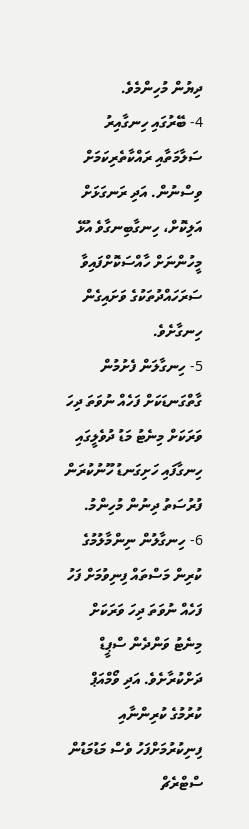ދިޔުން މުހިންމެވެ.
4- ބޭރުގައި ހިނގާއިރު ސަލާމަތާއި ރައްކާތެރިކަމަށް ވިސްނުން. އަދި ރަނގަޅަށް އަލިކޮށް، ހިނގާބިނގާވެ އުޅޭ މީހުންނަށް ހާއްސަކޮށްފައިވާ ސަރަހައްދުތަކުގެ ވަށައިގެން ހިނގާށެވެ.
5- ހިނގާލަން ފެށުމުން ގާތްގަނޑަކަށް ފަހެއް ނުވަތަ ދިހަ ވަރަކަށް މިނެޓު މަޑު ދުވެލީގައި ހިނގާފައި ހަށިގަނޑު ހޫނުކުރަން ފުރުސަތު ދިނުން މުހިންމު.
6- ހިނގާލުން ނިންމާލުމުގެ ކުރިން މަސްތައް ފިނިވުމަށް ފަހު ފަހެއް ނުވަތަ ދިހަ ވަރަކަށް މިނެޓު ވަންދެން ސްޕީޑް ދަށްކުރާށެވެ. އަދި ވޯމްއަޕް ކުރުމުގެ ކުރިންނާއި ފިނިކުރުމަށްފަހު ވެސް މަޑުމަޑުން ސްޓްރެޗް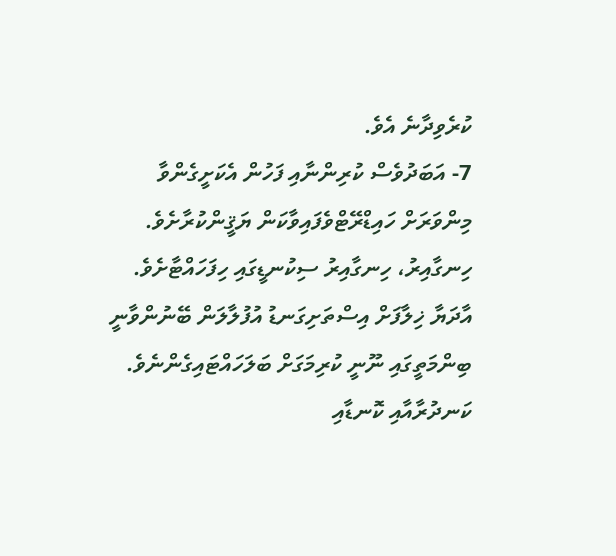ކުރެވިދާނެ އެވެ.
7- އަބަދުވެސް ކުރިންނާއި ފަހުން އެކަށީގެންވާ މިންވަރަށް ހައިޑްރޭޓްވެފައިވާކަން ޔަޤީންކުރާށެވެ.
ހިނގާއިރު، ހިނގާއިރު ސިކުނޑީގައި ހިފަހައްޓާށެވެ. އާދަޔާ ޚިލާފަށް އިސްތަށިގަނޑު އުފުލާލަން ބޭނުންވާނީ ބިންމަތީގައި ނޫނީ ކުރިމަގަށް ބަލަހައްޓައިގެންނެވެ. ކަނދުރާއާއި ކޮނޑާއި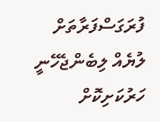ފުރަގަސްފަރާތަށް ލުޔެއް ލިބެންޖެހޭނީ ހަރުކަށިކޮށް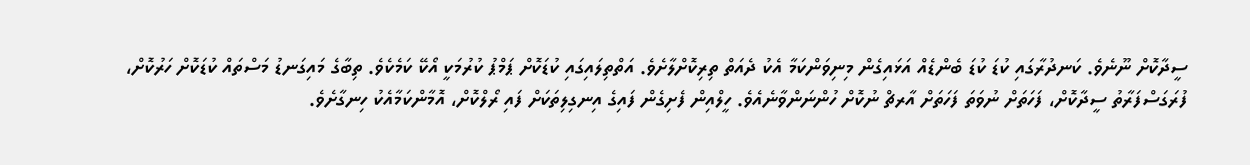ސީދާކޮށް ނޫނެވެ. ކަނދުރާގައި ކުޑަ ކުޑަ ބެންޑެއް އަޅައިގެން މިނިވަންކަމާ އެކު ދެއަތް ތިރިކޮށްލާށެވެ. އަތްތިލައިގައި ކުޑަކޮށް ޕަމްޕު ކުރުމަކީ އޯކޭ ކަމެކެވެ. ތިބާގެ މައިގަނޑު މަސްތައް ކުޑަކޮށް ހަރުކޮށް، ފުރަގަސްފަރާތު ސީދާކޮށް، ފަހަތަށް ނުވަތަ ފަހަތަށް އާރޗް ނުކޮށް ހުންނަންވާނެއެވެ. ހީލްއިން ފެށިގެން ފައިގެ އިނގިލިތަކަށް ފައި ރޯލްކޮށް، އޮމާންކަމާއެކު ހިނގާށެވެ.